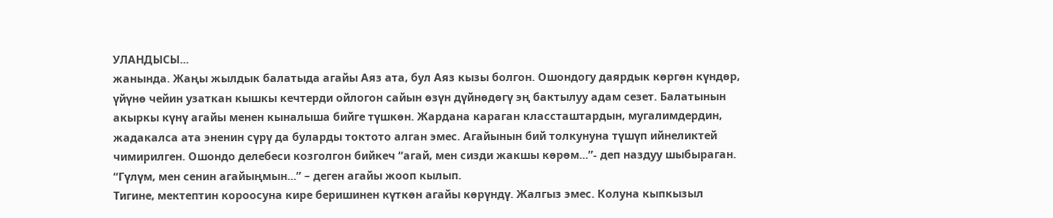УЛАНДЫСЫ...
жанында. Жаңы жылдык балатыда агайы Аяз ата, бул Аяз кызы болгон. Ошондогу даярдык көргөн күндөр, үйүнө чейин узаткан кышкы кечтерди ойлогон сайын өзүн дүйнөдөгү эң бактылуу адам сезет. Балатынын акыркы күнү агайы менен кыналыша бийге түшкөн. Жардана караган классташтардын, мугалимдердин, жадакалса ата эненин сүрү да буларды токтото алган эмес. Агайынын бий толкунуна түшүп ийнеликтей чимирилген. Ошондо делебеси козголгон бийкеч “агай, мен сизди жакшы көрөм...”- деп наздуу шыбыраган. “Гүлүм, мен сенин агайыңмын...” – деген агайы жооп кылып.
Тигине, мектептин короосуна кире беришинен күткөн агайы көрүндү. Жалгыз эмес. Колуна кыпкызыл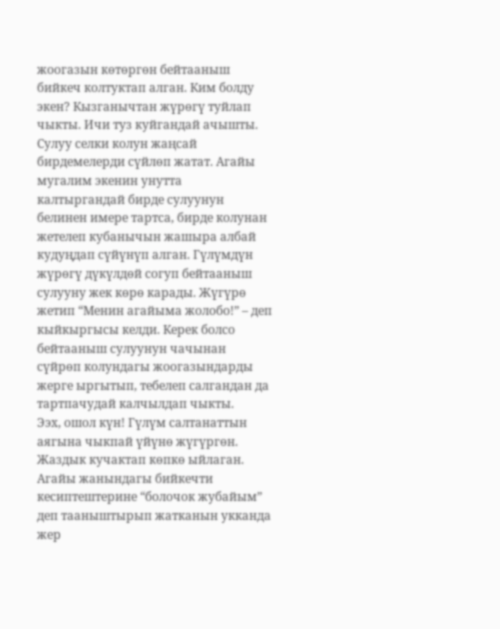жоогазын көтөргөн бейтааныш бийкеч колтуктап алган. Ким болду экен? Кызганычтан жүрөгү туйлап чыкты. Ичи туз куйгандай ачышты. Сулуу селки колун жаңсай бирдемелерди сүйлөп жатат. Агайы мугалим экенин унутта калтыргандай бирде сулуунун белинен имере тартса, бирде колунан жетелеп кубанычын жашыра албай кудуңдап сүйүнүп алган. Гүлүмдүн жүрөгү дүкүлдөй согуп бейтааныш сулууну жек көрө карады. Жүгүрө жетип “Менин агайыма жолобо!” – деп кыйкыргысы келди. Керек болсо бейтааныш сулуунун чачынан сүйрөп колундагы жоогазындарды жерге ыргытып, тебелеп салгандан да тартпачудай калчылдап чыкты.
Ээх, ошол күн! Гүлүм салтанаттын аягына чыкпай үйүнө жүгүргөн. Жаздык кучактап көпкө ыйлаган. Агайы жанындагы бийкечти кесиптештерине “болочок жубайым” деп тааныштырып жатканын укканда жер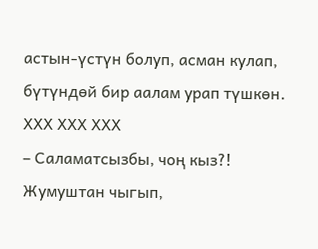астын-үстүн болуп, асман кулап, бүтүндөй бир аалам урап түшкөн.
ХХХ ХХХ ХХХ
– Саламатсызбы, чоң кыз?!
Жумуштан чыгып,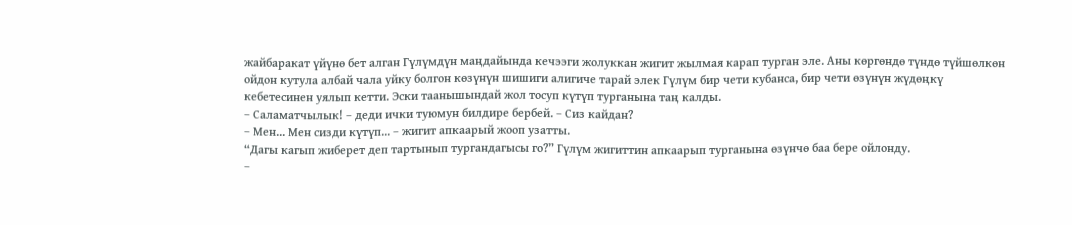жайбаракат үйүнө бет алган Гүлүмдүн маңдайында кечээги жолуккан жигит жылмая карап турган эле. Аны көргөндө түндө түйшөлкөн ойдон кутула албай чала уйку болгон көзүнүн шишиги алигиче тарай элек Гүлүм бир чети кубанса, бир чети өзүнүн жүдөңкү кебетесинен уялып кетти. Эски таанышындай жол тосуп күтүп турганына таң калды.
– Саламатчылык! – деди ички туюмун билдире бербей. – Сиз кайдан?
– Мен... Мен сизди күтүп... – жигит апкаарый жооп узатты.
“Дагы кагып жиберет деп тартынып тургандагысы го?” Гүлүм жигиттин апкаарып турганына өзүнчө баа бере ойлонду.
–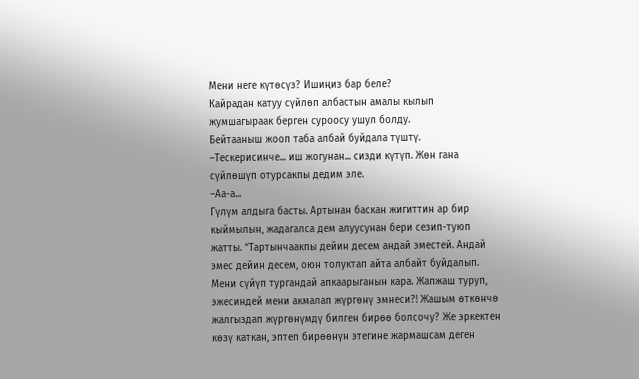Мени неге күтөсүз? Ишиңиз бар беле?
Кайрадан катуу сүйлөп албастын амалы кылып жумшагыраак берген суроосу ушул болду.
Бейтааныш жооп таба албай буйдала түштү.
–Тескерисинче... иш жогунан... сизди күтүп. Жөн гана сүйлөшүп отурсакпы дедим эле.
–Аа-а...
Гүлүм алдыга басты. Артынан баскан жигиттин ар бир кыймылын, жадагалса дем алуусунан бери сезип-туюп жатты. “Тартынчаакпы дейин десем андай эместей. Андай эмес дейин десем, оюн толуктап айта албайт буйдалып. Мени сүйүп тургандай апкаарыганын кара. Жапжаш туруп, эжесиндей мени акмалап жүргөнү эмнеси?! Жашым өткөнчө жалгыздап жүргөнүмдү билген бирөө болсочу? Же эркектен көзү каткан, эптеп бирөөнүн этегине жармашсам деген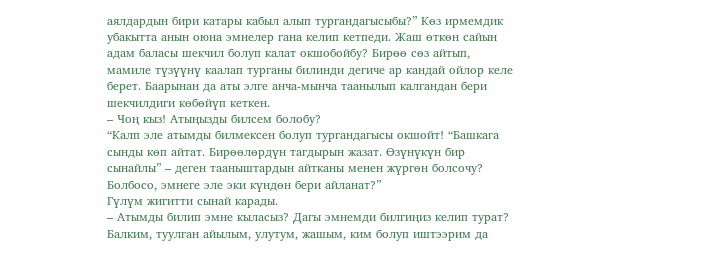аялдардын бири катары кабыл алып тургандагысыбы?” Көз ирмемдик убакытта анын оюна эмнелер гана келип кетпеди. Жаш өткөн сайын адам баласы шекчил болуп калат окшобойбу? Бирөө сөз айтып, мамиле түзүүнү каалап турганы билинди дегиче ар кандай ойлор келе берет. Баарынан да аты элге анча-мынча таанылып калгандан бери шекчилдиги көбөйүп кеткен.
– Чоң кыз! Атыңызды билсем болобу?
“Калп эле атымды билмексен болуп тургандагысы окшойт! “Башкага сынды көп айтат. Бирөөлөрдүн тагдырын жазат. Өзүнүкүн бир сынайлы” – деген тааныштардын айтканы менен жүргөн болсочу? Болбосо, эмнеге эле эки күндөн бери айланат?”
Гүлүм жигитти сынай карады.
– Атымды билип эмне кыласыз? Дагы эмнемди билгиңиз келип турат? Балким, туулган айылым, улутум, жашым, ким болуп иштээрим да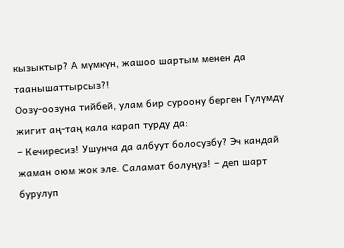кызыктыр? А мүмкүн, жашоо шартым менен да таанышаттырсыз?!
Оозу-оозуна тийбей, улам бир суроону берген Гүлүмдү жигит аң-таң кала карап турду да:
– Кечиресиз! Ушунча да албуут болосузбу? Эч кандай жаман оюм жок эле. Саламат болуңуз! – деп шарт бурулуп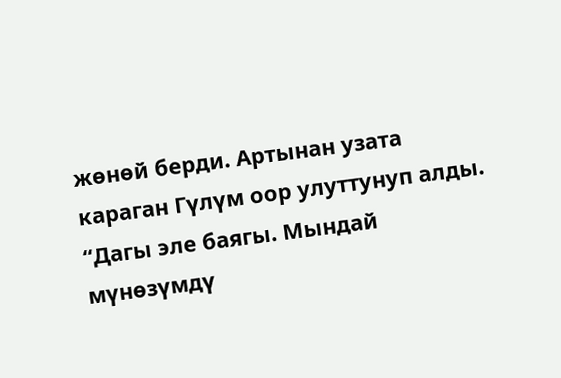жөнөй берди. Артынан узата караган Гүлүм оор улуттунуп алды. “Дагы эле баягы. Мындай мүнөзүмдү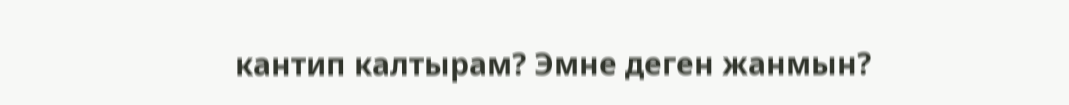кантип калтырам? Эмне деген жанмын?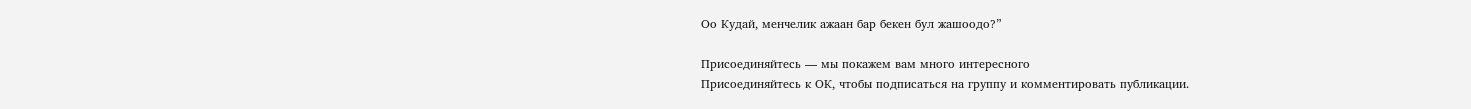Оо Кудай, менчелик ажаан бар бекен бул жашоодо?”

Присоединяйтесь — мы покажем вам много интересного
Присоединяйтесь к ОК, чтобы подписаться на группу и комментировать публикации.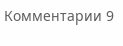Комментарии 9